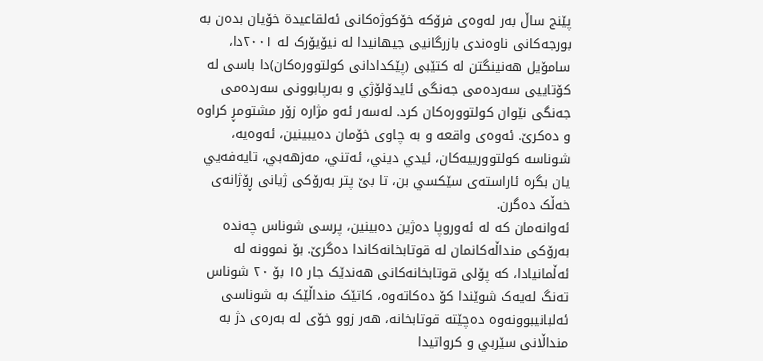پێنج ساڵ بەر لەوەی فرۆکە خۆکوژەکانی ئەلقاعیدة خۆیان بدەن بە بورجەکانی ناوەندی بازرگانيی جیهانيدا لە نیۆیۆرک لە ٢٠٠١دا، سامۆیل هەنینگتن لە کتێبی (پێکدادانی کولتوورەکان)دا باسی لە کۆتایيی سەردەمی جەنگی ئایدۆلۆژي و بەرپابوونی سەردەمی جەنگی نێوان کولتوورەکان کرد. لەسەر ئەو مژارە زۆر مشتومڕ کراوە و دەکرێ. ئەوەی واقعە و بە چاوی خۆمان دەیبینین، ئەوەیە، شوناسە کولتووريیەکان، ئیدي دیني، ئەتني، مەزهەبي، تایەفەیي یان بگرە ئاراستەی سێکسي بن، تا بێ پتر بەرۆکی ژیانی ڕۆژانەی خەڵک دەگرن.
ئەوانەمان کە لە ئەوروپا دەژین دەبینین، پرسی شوناس چەندە بەرۆکی منداڵەکانمان لە قوتابخانەکاندا دەگرێ. بۆ نموونە لە ئەڵمانیادا، کە پۆلی قوتابخانەکانی هەندێک جار ١٥ بۆ ٢٠ شوناس تەنگ لەیەک شوێندا کۆ دەکاتەوە، کاتێک منداڵێک بە شوناسی ئەلبانیبوونەوە دەچێتە قوتابخانە، هەر زوو خۆی لە بەرەی دژ بە منداڵانی سێربي و کرواتيدا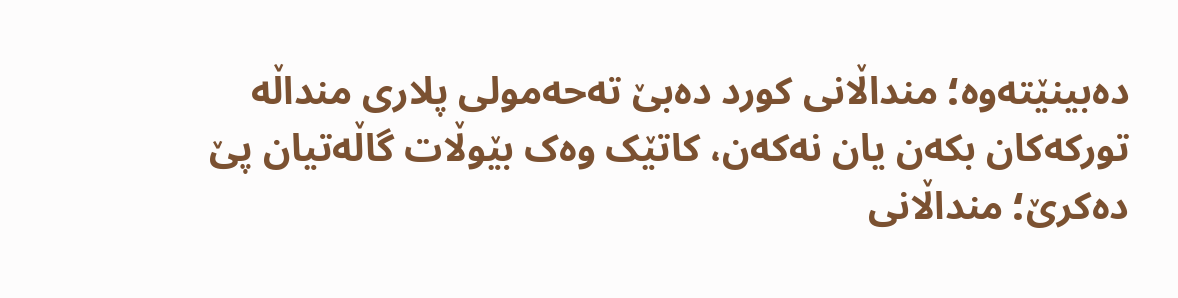دەبینێتەوە؛ منداڵانی کورد دەبێ تەحەمولی پلاری منداڵە تورکەکان بکەن یان نەکەن، کاتێک وەک بێوڵات گاڵەتیان پێ دەکرێ؛ منداڵانی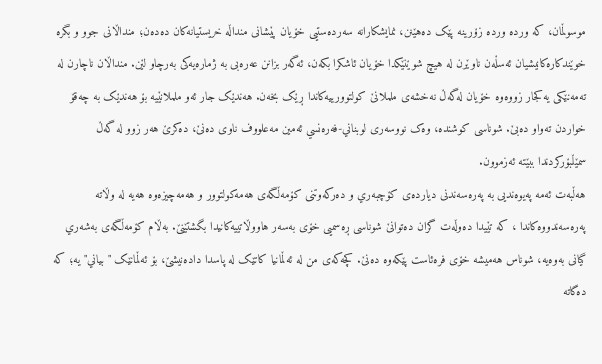موسوڵمان، کە وردە وردە زۆرینە پێک دەهێنن، نمایشکارانە سەردەستيی خۆیان پێشانی منداڵە خریستیانەکان دەدەن؛ منداڵانی جوو و بگرە خوێندکارەکانیشیان ئەسڵەن ناوێرن لە هیچ شوێنێکدا خۆیان ئاشکرا بکەن، ئەگەر بزانن عەرەبی بە ژمارەیەکی بەرچاو لێن. منداڵان ناچارن لە تەمەنێکی یەکجار زووەوە خۆیان لەگەڵ نەخشەی ململانێ کولتووريیەکاندا ڕێک بخەن. هەندێک جار ئەو ململانێیە بۆ هەندێک بە چەقۆ خواردن تەواو دەبێ. شوناسی کوشندە، وەک نووسەری لوبناني-فەرەنسي ئەمین مەعلووف ناوی دەنێ، دەکرێ هەر زوو لە گەڵ سمێڵبۆرکردندا ببێتە ئەزموون.
هەڵبەت ئەمە پەیوەنديی بە پەرەسەندنی دیاردەی کۆچبەري و دەرکەوتنی کۆمەڵگەی هەمەکولتوور و هەمەچیزەوە هەیە لە وڵاتە پەرەسەندووەکاندا ، کە تێیدا دەوڵەت گران دەتوانێ شوناسی ڕەسميی خۆی بەسەر هاووڵاتيیەکانیدا بگشتێنێ. بەڵام کۆمەڵگەی بەشەري گیانی بەوەیە، شوناس هەمیشە خۆی فرەئاست پێکەوە دەنێ. کچەکەی من لە ئەڵمانیا کاتێک لە پاسدا دادەنیشێ، بۆ ئەڵمانێک "بیاني"یە؛ کە دەگاتە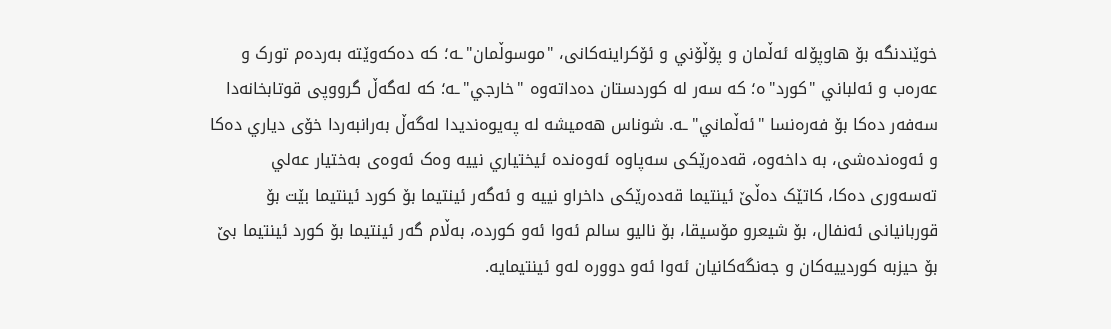خوێندنگە بۆ هاوپۆلە ئەڵمان و پۆڵۆني و ئۆکراینەکانی، "موسوڵمان"ـە؛ کە دەکەوێتە بەردەم تورک و عەرەب و ئەلباني "کورد"ە؛ کە سەر لە کوردستان دەداتەوە "خارجي"ـە؛ کە لەگەڵ گرووپی قوتابخانەدا سەفەر دەکا بۆ فەرەنسا "ئەڵماني"ـە. شوناس هەمیشە لە پەیوەنديدا لەگەڵ بەرانبەردا خۆی دیاري دەکا و ئەوەندەشی، بە داخەوە، قەدەرێکی سەپاوە ئەوەندە ئیختیاري نییە وەک ئەوەی بەختیار عەلي تەسەوری دەکا، کاتێک دەڵێ ئینتیما قەدەرێکی داخراو نییە و ئەگەر ئینتیما بۆ کورد ئینتیما بێت بۆ قوربانیانی ئەنفال، بۆ شیعرو مۆسیقا، بۆ نالیو سالم ئەوا ئەو کوردە، بەڵام گەر ئینتیما بۆ کورد ئینتیما بێ بۆ حیزبە کوردییەکان و جەنگەکانیان ئەوا ئەو دوورە لەو ئینتیمایە.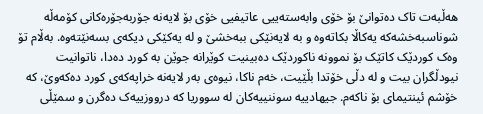هەڵبەت تاک دەتوانێ بۆ خۆی وابەستەیيی عاتیفيی خۆی بۆ لایەنە جۆربەجۆرەکانی کۆمەڵە شوناسبەخشەکە یەکاڵا بکاتەوە و بە لایەنێکی ببەخشێ و لە یەکێکی دیکەی بسەنێتەوە. بەڵام تۆ وەک کوردێک کاتێک بۆ نموونە ناکوردێک دەبینیت کوێرانە جوێن بە کورد دەدا، ناتوانیت نیودڵگران بیت و لە دڵی خۆتدا بڵێیت، خەم ناکا، نیوەی بەر لایەنە خراپەکەی کورد دەکەوێ، کە خۆشم ئینتیمای بۆ ناکەم. جیهاديیە سوننيیەکان لە سووریا کە درووزيیەک دەگرن و سمێڵی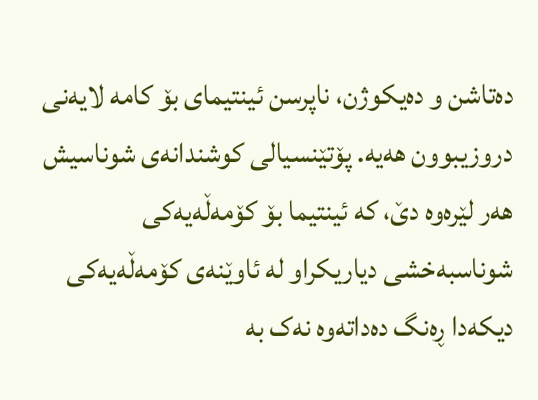دەتاشن و دەیکوژن، ناپرسن ئینتیمای بۆ کامە لایەنی دروزیبوون هەیە. پۆتێنسیالی کوشندانەی شوناسیش هەر لێرەوە دێ، کە ئینتیما بۆ کۆمەڵەیەکی شوناسبەخشی دیاریکراو لە ئاوێنەی کۆمەڵەیەکی دیکەدا ڕەنگ دەداتەوە نەک بە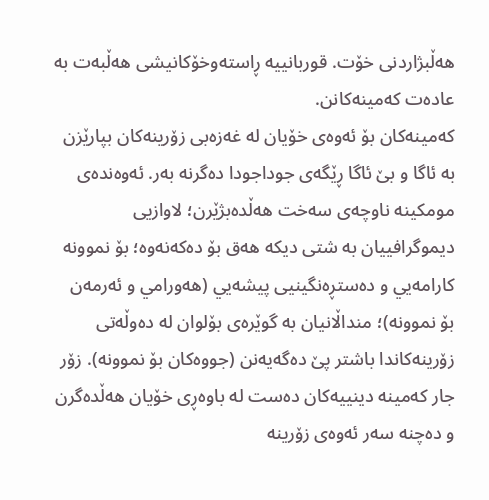هەڵبژاردنی خۆت. قوربانيیە ڕاستەوخۆکانیشی هەڵبەت بە عادەت کەمینەکانن.
کەمینەکان بۆ ئەوەی خۆیان لە غەزەبی زۆرینەکان بپارێزن بە ئاگا و بێ ئاگا ڕێگەی جوداجودا دەگرنە بەر. ئەوەندەی مومکینە ناوچەی سەخت هەڵدەبژێرن؛ لاوازيی دیموگرافيیان بە شتی دیکە هەق بۆ دەکەنەوە؛ بۆ نموونە کارامەیي و دەستڕەنگینيی پیشەیي (هەورامي و ئەرمەن بۆ نموونە)؛ منداڵانیان بە گوێرەی بۆلوان لە دەوڵەتی زۆرینەکاندا باشتر پێ دەگەیەنن (جووەکان بۆ نموونە). زۆر جار کەمینە دینيیەکان دەست لە باوەڕی خۆیان هەڵدەگرن و دەچنە سەر ئەوەی زۆرینە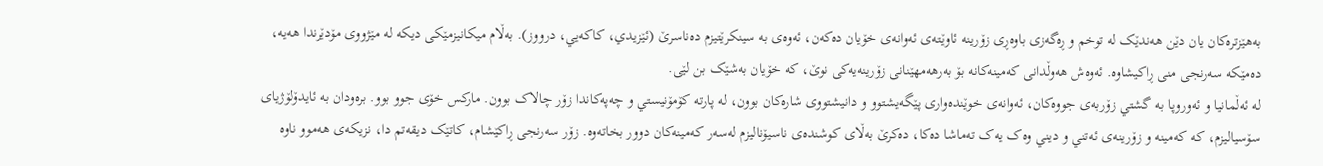بەهێزترەکان یان دێن هەندێک لە توخم و ڕەگەزی باوەڕی زۆرینە ئاوێتەی ئەوانەی خۆیان دەکەن، ئەوەی بە سینکرێتیزم دەناسرێ (ئێزیدي، کاکەیي، درووز). بەڵام میکانیزمێکی دیکە لە مێژووی مۆدێرندا هەیە، دەمێکە سەرنجی منی ڕاکیشاوە. ئەوەش هەوڵدانی کەمینەکانە بۆ بەرهەمهێنانی زۆرینەیەکی نوێ، کە خۆیان بەشێک بن لێی.
لە ئەڵمانیا و ئەوروپا بە گشتي زۆربەی جووەکان، ئەوانەی خوێندەواری پێگەیشتوو و دانیشتووی شارەکان بوون، لە پارتە کۆمۆنیستي و چەپەکاندا زۆر چالاک بوون. مارکس خۆی جوو بوو. برەودان بە ئایدۆلۆژیای سۆسیالیزم، کە کەمینە و زۆرینەی ئەتني و دیني وەک یەک تەماشا دەکا، دەکرێ بەڵای کوشندەی ناسیۆنالیزم لەسەر کەمینەکان دوور بخاتەوە. زۆر سەرنجی ڕاکێشام، کاتێک دیقەتم دا، نزیکەی هەموو ناوە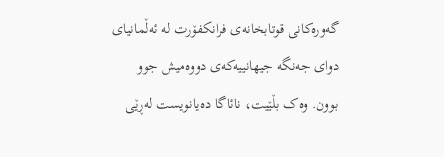گەورەکانی قوتابخانەی فرانکفۆرت لە ئەڵمانیای دوای جەنگە جیهانيیەکەی دووەمیش جوو بوون. وەک بڵێیت، نائاگا دەیانویست لەڕێی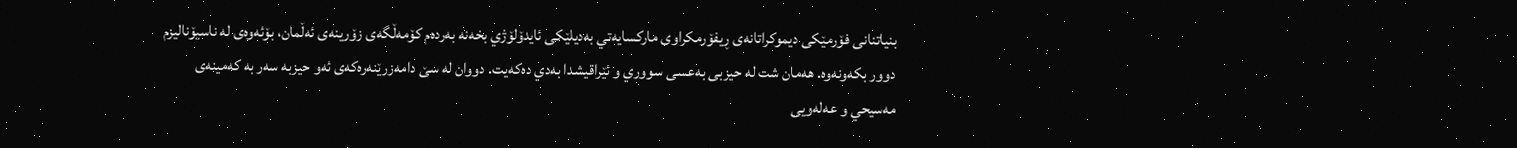بنیاتنانی فۆرمێکی دیموکراتانەی ڕیفۆرمکراوی مارکسایەتي بەدیلێکی ئایدۆلۆژي بخەنە بەردەم کۆمەڵگەی زۆرینەی ئەڵمان، بۆئەوەی لە ناسیۆنالیزم دوور بکەونەوە. هەمان شت لە حیزبی بەعسی سووري و ئێراقيشدا بەدي دەکەیت. دووان لە سێ دامەزرێنەرەکەی ئەو حیزبە سەر بە کەمینەی مەسیحي و عەلەويی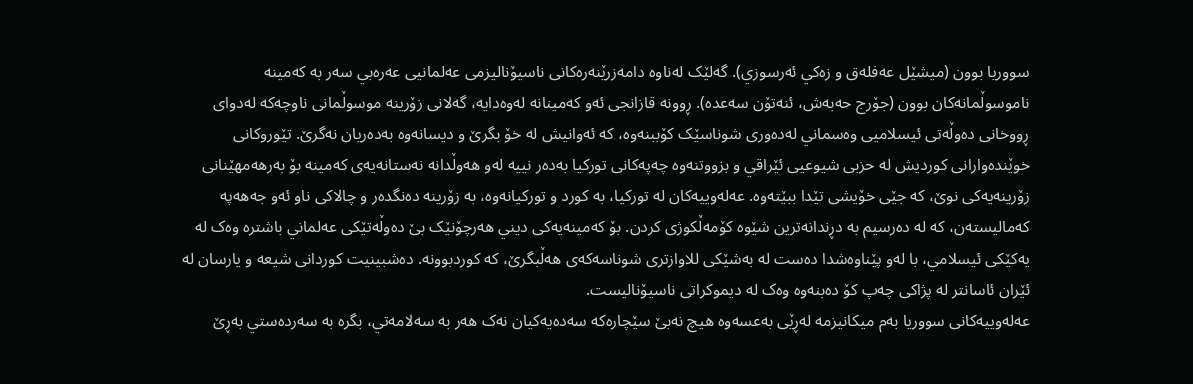سووریا بوون (میشێل عەفلەق و زەکي ئەرسوزي). گەلێک لەناوە دامەزرێنەرەکانی ناسیۆنالیزمی عەلمانيی عەرەبي سەر بە کەمینە ناموسوڵمانەکان بوون (جۆرج حەبەش، ئنەتۆن سەعدە). ڕوونە قازانجی ئەو کەمینانە لەوەدایە، گەلانی زۆرینە موسوڵمانی ناوچەکە لەدوای ڕووخانی دەوڵەتی ئیسلاميی وەسماني لەدەوری شوناسێک کۆببنەوە، کە ئەوانیش لە خۆ بگرێ و دیسانەوە بەدەریان نەگرێ. تێوروکانی خوێندەوارانی کوردیش لە حزبی شیوعيی ئێراقي و بزووتنەوە چەپەکانی تورکیا بەدەر نییە لەو هەوڵدانە نەستانەیەی کەمینە بۆ بەرهەمهێنانی زۆرینەیەکی نوێ، کە جێی خۆیشی تێدا ببێتەوە. عەلەويیەکان لە تورکیا، بە کورد و تورکیانەوە، بە زۆرینە دەنگدەر و چالاکی ناو ئەو جەهەپە کەمالیستەن، کە لە دەرسیم بە دڕندانەترین شێوە کۆمەڵکوژی کردن. بۆ کەمینەیەکی دیني هەرچۆنێک بێ دەوڵەتێکی عەلماني باشترە وەک لە یەکێکی ئیسلامي، با لەو پێناوەشدا دەست لە بەشێکی للاوازتری شوناسەکەی هەڵبگرێ، کە کوردبوونە. دەشبینیت کوردانی شیعە و یارسان لە ئێران ئاسانتر لە پژاکی چەپ کۆ دەبنەوە وەک لە دیموکراتی ناسیۆنالیست.
عەلەويیەکانی سووریا بەم میکانیزمە لەڕێی بەعسەوە هیچ نەبێ سێچارەکە سەدەیەکیان نەک هەر بە سەلامەتي، بگرە بە سەردەستي بەڕێ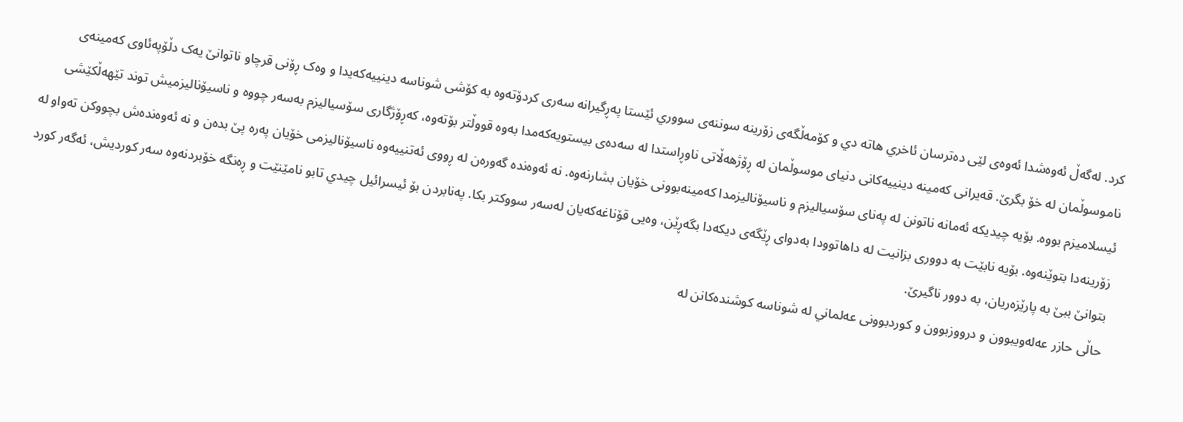کرد. لەگەڵ ئەوەشدا ئەوەی لێی دەترسان ئاخري هاتە دي و کۆمەڵگەی زۆرینە سوننەی سووري ئێستا پەڕگیرانە سەری کردۆتەوە بە کۆشی شوناسە دینيیەکەیدا و وەک ڕۆنی قرچاو ناتوانێ یەک دڵۆپەئاوی کەمینەی ناموسوڵمان لە خۆ بگرێ. قەیرانی کەمینە دینيیەکانی دنیای موسوڵمان لە ڕۆژهەڵاتی ناوڕاستدا لە سەدەی بیستویەکەمدا بەوە قووڵتر بۆتەوە، کەڕۆژگاری سۆسیالیزم بەسەر چووە و ناسیۆنالیزمیش توند تێهەڵکێشی ئیسلامیزم بووە. بۆیە چیدیکە ئەمانە ناتونن لە پەنای سۆسیالیزم و ناسیۆنالیزمدا کەمینەبوونی خۆیان بشارنەوە. نە ئەوەندە گەورەن لە ڕووی ئەتنيیەوە ناسیۆنالیزمی خۆیان پەرە پێ بدەن و نە ئەوەندەش بچووکن تەواو لە زۆرینەدا بتوێنەوە. بۆیە نابێت بە دووری بزانیت لە داهاتوودا بەدوای ڕێگەی دیکەدا بگەڕێن، وەيی قۆناغەکەیان لەسەر سووکتر بکا. پەنابردن بۆ ئیسرائیل چیدي تابو نامێنێت و ڕەنگە خۆبردنەوە سەر کوردیش، ئەگەر کورد بتوانێ ببێ بە پارێزەریان، بە دوور ناگیرێ.
حاڵی حازر عەلەویبوون و درووزبوون و کوردبوونی عەلماني لە شوناسە کوشندەکانن لە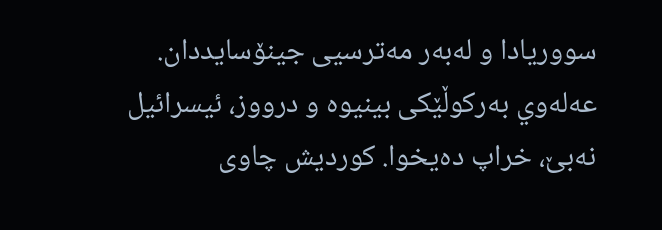سووریادا و لەبەر مەترسيی جینۆسایددان. عەلەوي بەرکوڵێکی بینیوە و درووز، ئیسرائیل نەبێ، خراپ دەیخوا. کوردیش چاوی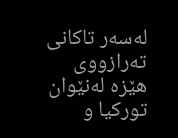لەسەر تاکانی تەرازووی هێزە لەنێوان تورکیا و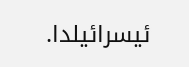ئیسرائیلدا.